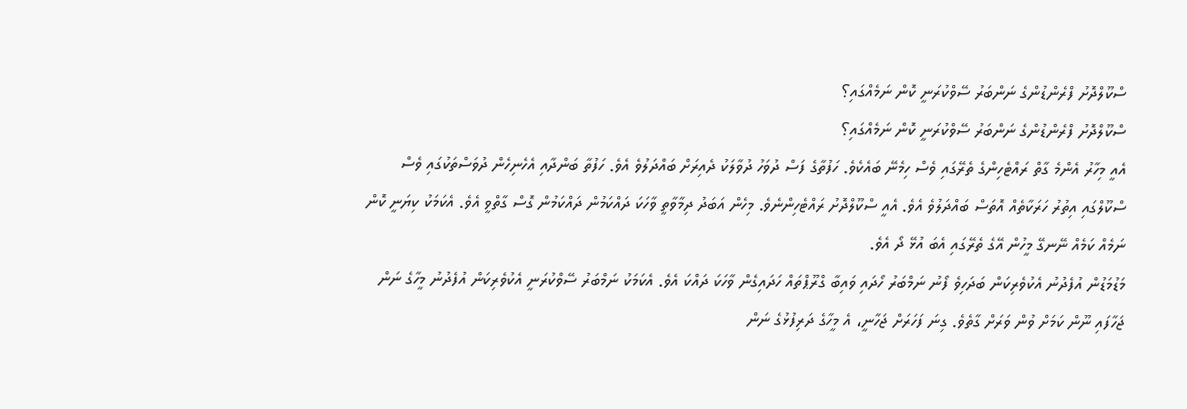ސްކޫލްދޮށު ފްރެންޑުންގެ ނަންބަރު ސޭވްކުރަނީ ކޮން ނަމެއްގައި؟
ސްކޫލްދޮށު ފްރެންޑުންގެ ނަންބަރު ސޭވްކުރަނީ ކޮން ނަމެއްގައި؟
އެއީ މިހާރު އެންމެ ގާތް ރައްޓެހިންގެ ތެރޭގައި ވެސް ހިމެނޭ ބައެކެވެ. ހަފުތާގެ ފަސް ދުވަހު ދުވާލަކު ދެއިރަށް ބައްދަލުވެ އެވެ. ހަފުތާ ބަންދާއި އެހެނިހެން ދުވަސްތަކުގައި ވެސް ސްކޫލްގައި އިތުރު ހަރަކާތެއް އޮތަސް ބައްދަލުވެ އެވެ. އެއީ ސްކޫލްދޮށު ރައްޓެހިންނެވެ. މިހެން އަބަދު ދިމާވާތީ ވާހަކަ ދައްކަމުން ދައްކަމުން ގޮސް ގާތްވީ އެވެ. އެކަމަކު ކިޔަނީ ކޮން ނަމެއް ކަމެއް ނޭނގޭ މީހުން އޭގެ ތެރޭގައި އެބަ އުޅޭ ދޯ އެވެ.
މަޑުމަޑުން އުފެދުނު އެކުވެރިކަން ބަދަހިވެ ފޯނު ނަމްބަރު ހޯދައި ވައިބާ ގްރޫޕްތައް ހަދައިގެން ވާހަކަ ދައްކަ އެވެ. އެކަމަކު ނަމްބަރު ސޭވްކުރަނީ އެކުވެރިކަން އުފެދުނު މީހާގެ ނަން ޖަހާފައި ނޫން ކަމަށް ވުން ވަރަށް ގާތެވެ. ގިނަ ފަހަރަށް ޖަހާނީ، އެ މީހާގެ ދަރިފުޅުގެ ނަން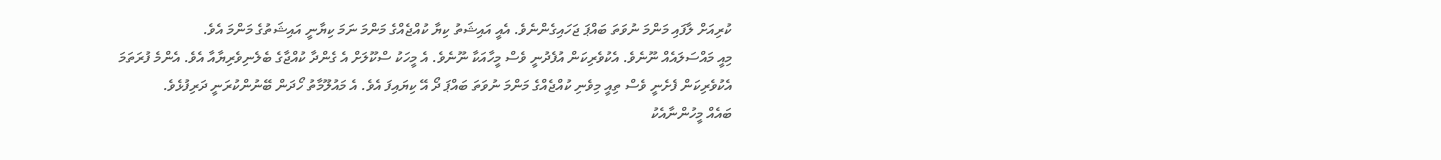ކުރިއަށް ލާފައި މަންމަ ނުވަތަ ބައްޕަ ޖަހައިގެންނެވެ. އެއީ އައިޝަތު ކިޔާ ކުއްޖެއްގެ މަންމަ ނަމަ ކިޔާނީ އައިޝަތުގެ މަންމަ އެވެ.
މިއީ މައްސަލައެއް ނޫނެވެ. އެކުވެރިކަން އުފެދުނީ ވެސް މީހާއަކާ ނޫނެވެ. އެ މީހަކު ސްކޫލަށް އެ ގެންދާ ކުއްޖާގެ ބެލެނިވެރިޔާއާ އެވެ. އެންމެ ފުރަތަމަ އެކުވެރިކަން ފެށެނީ ވެސް ތިއީ މިވެނި ކުއްޖެއްގެ މަންމަ ނުވަތަ ބައްޕަ ދޯ އޭ ކިޔައިފަ އެވެ. އެ މައުލޫމާތު ހޯދަން ބޭނުންކުރަނީ ދަރިފުޅެވެ.
ބައެއް މީހުންނާއެކު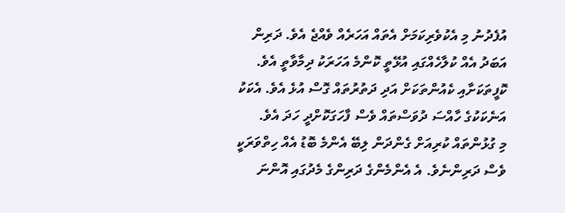އުފެދުނު މި އެކުވެރިކަމަށް އެތައް އަހަރެއް ވެއްޖެ އެވެ. ދަރިން އަބަދު އެއް ކުލާހެއްގައި އުޅޭތީ ކޮންމެ އަހަރަކު ދިމާވާތީ އެވެ. ކޮފީތަކަށާއި ކެއުންތަކަށް އަދި ދަތުރުތައް ގޮސް އުޅެ އެވެ. އެކަކު އަނެކަކުގެ ހާއްސަ ދުވަސްތައް ވެސް ފާހަގަކޮށްދީ ހަދަ އެވެ.
މި ގުޅުންތައް ކުރިއަށް ގެންދަން ލިބޭ އެންމެ ބޮޑު އެއް ހިތްވަރަކީ ވެސް ދަރިންނެވެ. އެ އެންމެންގެ ދަރިންގެ މެދުގައި އޮންނަ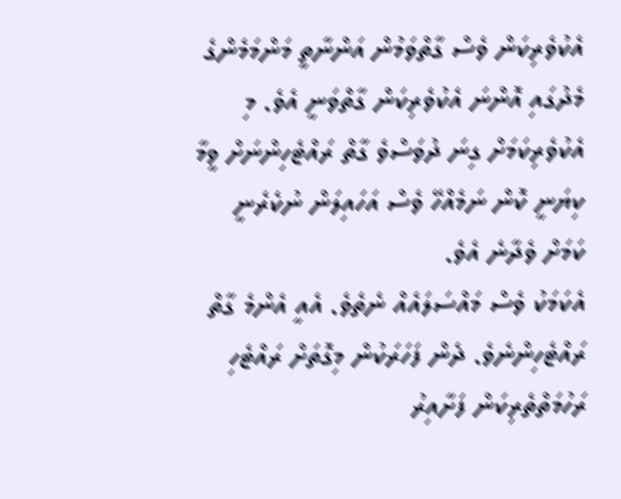އެކުވެރިކަން ވެސް ގާތްވަމުން އަންނާތީ މަންމަމެންގެ މެދުގައި އޮންނަ އެކުވެރިކަން ގާތްވަނީ އެވެ. މި އެކުވެރިކަމަށް ގިނަ ދުވަސްވެ ގާތް ރައްޓެހިންނަށް ވީމާ ކިޔަނީ ކޮން ނަމެއްހޭ ވެސް އަހައިލަން ނުކެރެނީ ކަމަށް ވެދާނެ އެވެ.
އެކަމަކު ވެސް މައްސަލައެއް ނެތެވެ. އެއީ އެންމެ ގާތް ރައްޓެހިންނެވެ. ދެން ފަހަރަކުން މިގޮތަށް ރައްޓެހި ރަހުމަތްތެރިކަން ފަށާއިރު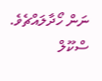ނަން ހޯދާލައްޗެވެ.
ސްކޫލް